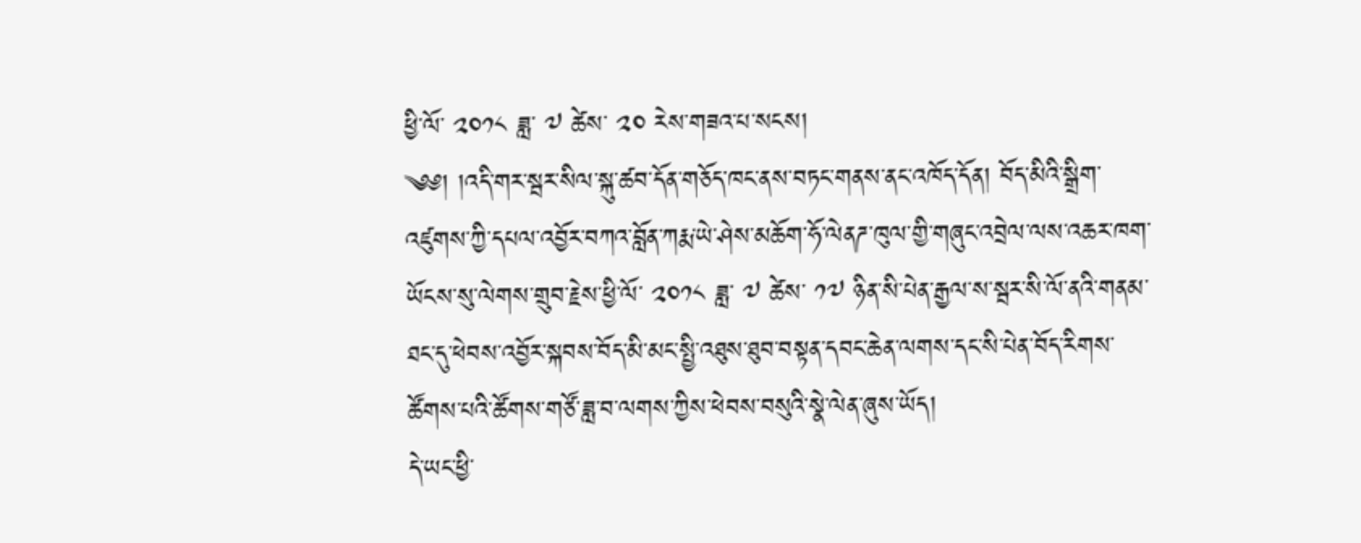ཕྱི་ལོ་ ༢༠༡༨ ཟླ་ ༧ ཚེས་ ༢༠ རེས་གཟའ་པ་སངས།
༄༅། །འདི་གར་སྦར་སིལ་སྐུ་ཚབ་དོན་གཅོད་ཁང་ནས་བཏང་གནས་ནང་འཁོད་དོན། བོད་མིའི་སྒྲིག་འཛུགས་ཀྱི་དཔལ་འབྱོར་བཀའ་བློན་ཀརྨ་ཡེ་ཤེས་མཆོག་ཧོ་ལེནཌ་ཁུལ་གྱི་གཞུང་འབྲེལ་ལས་འཆར་ཁག་ཡོངས་སུ་ལེགས་གྲུབ་རྗེས་ཕྱི་ལོ་ ༢༠༡༨ ཟླ་ ༧ ཚེས་ ༡༧ ཉིན་སི་པེན་རྒྱལ་ས་སྦར་སི་ལོ་ནའི་གནམ་ཐང་དུ་ཕེབས་འབྱོར་སྐབས་བོད་མི་མང་སྤྱི་འཐུས་ཐུབ་བསྟན་དབང་ཆེན་ལགས་དང་སི་པེན་བོད་རིགས་ཚོགས་པའི་ཚོགས་གཙོ་ཟླ་བ་ལགས་ཀྱིས་ཕེབས་བསུའི་སྣེ་ལེན་ཞུས་ཡོད།
དེ་ཡང་ཕྱི་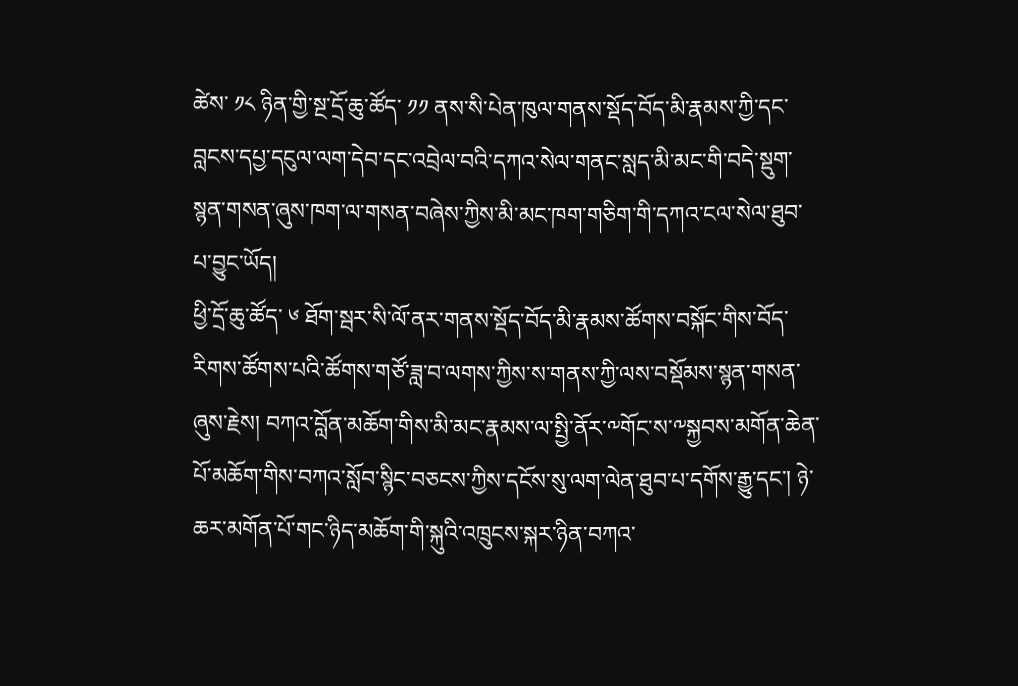ཚེས་ ༡༨ ཉིན་གྱི་སྔ་དྲོ་ཆུ་ཚོད་ ༡༡ ནས་སི་པེན་ཁུལ་གནས་སྡོད་བོད་མི་རྣམས་ཀྱི་དང་བླངས་དཔྱ་དངུལ་ལག་དེབ་དང་འབྲེལ་བའི་དཀའ་སེལ་གནང་སླད་མི་མང་གི་བདེ་སྡུག་སྙན་གསན་ཞུས་ཁག་ལ་གསན་བཞེས་ཀྱིས་མི་མང་ཁག་གཅིག་གི་དཀའ་ངལ་སེལ་ཐུབ་པ་བྱུང་ཡོད།
ཕྱི་དྲོ་ཆུ་ཚོད་ ༦ ཐོག་སྦར་སི་ལོ་ནར་གནས་སྡོད་བོད་མི་རྣམས་ཚོགས་བསྐོང་གིས་བོད་རིགས་ཚོགས་པའི་ཚོགས་གཙོ་ཟླ་བ་ལགས་ཀྱིས་ས་གནས་ཀྱི་ལས་བསྡོམས་སྙན་གསན་ཞུས་རྗེས། བཀའ་བློན་མཆོག་གིས་མི་མང་རྣམས་ལ་སྤྱི་ནོར་༸གོང་ས་༸སྐྱབས་མགོན་ཆེན་པོ་མཆོག་གིས་བཀའ་སློབ་སྙིང་བཅངས་ཀྱིས་དངོས་སུ་ལག་ལེན་ཐུབ་པ་དགོས་རྒྱུ་དང་། ཉེ་ཆར་མགོན་པོ་གང་ཉིད་མཆོག་གི་སྐུའི་འཁྲུངས་སྐར་ཉིན་བཀའ་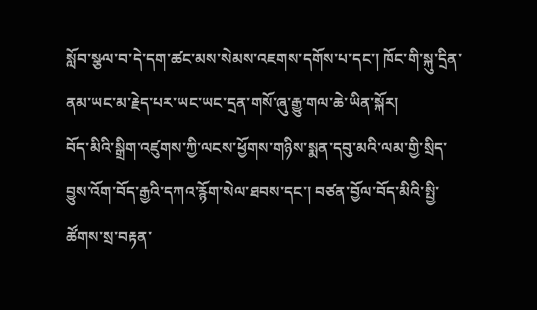སློབ་སྩལ་བ་དེ་དག་ཚང་མས་སེམས་འཇགས་དགོས་པ་དང་། ཁོང་གི་སྐུ་དྲིན་ནམ་ཡང་མ་རྗེད་པར་ཡང་ཡང་དྲན་གསོ་ཞུ་རྒྱུ་གལ་ཆེ་ཡིན་སྐོར།
བོད་མིའི་སྒྲིག་འཛུགས་ཀྱི་ལངས་ཕྱོགས་གཉིས་སྨན་དབུ་མའི་ལམ་གྱི་སྲིད་བྱུས་འོག་བོད་རྒྱའི་དཀའ་རྙོག་སེལ་ཐབས་དང་། བཙན་བྱོལ་བོད་མིའི་སྤྱི་ཚོགས་སྲ་བརྟན་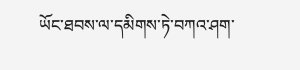ཡོང་ཐབས་ལ་དམིགས་ཏེ་བཀའ་ཤག་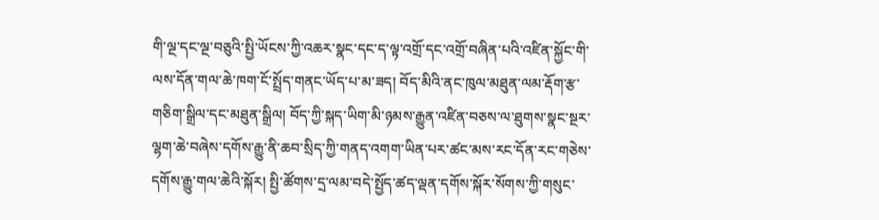གི་ལྔ་དང་ལྔ་བཅུའི་སྤྱི་ཡོངས་ཀྱི་འཆར་སྣང་དང་ད་ལྟ་འགྲོ་དང་འགྲོ་བཞིན་པའི་འཛིན་སྐྱོང་གི་ལས་དོན་གལ་ཆེ་ཁག་ངོ་སྤྲོད་གནང་ཡོད་པ་མ་ཟད། བོད་མིའི་ནང་ཁུལ་མཐུན་ལམ་རྡོག་རྩ་གཅིག་སྒྲིལ་དང་མཐུན་སྒྲིལ། བོད་ཀྱི་སྐད་ཡིག་མི་ཉམས་རྒྱུན་འཛིན་བཅས་ལ་ཐུགས་སྣང་སྔར་ལྷག་ཆེ་བཞེས་དགོས་རྒྱུ་ནི་ཆབ་སྲིད་ཀྱི་གནད་འགག་ཡིན་པར་ཚང་མས་རང་དོན་རང་གཅེས་དགོས་རྒྱུ་གལ་ཆེའི་སྐོར། སྤྱི་ཚོགས་དྲ་ལམ་བདེ་སྤྱོད་ཚད་ལྡན་དགོས་སྐོར་སོགས་ཀྱི་གསུང་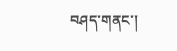བཤད་གནང་།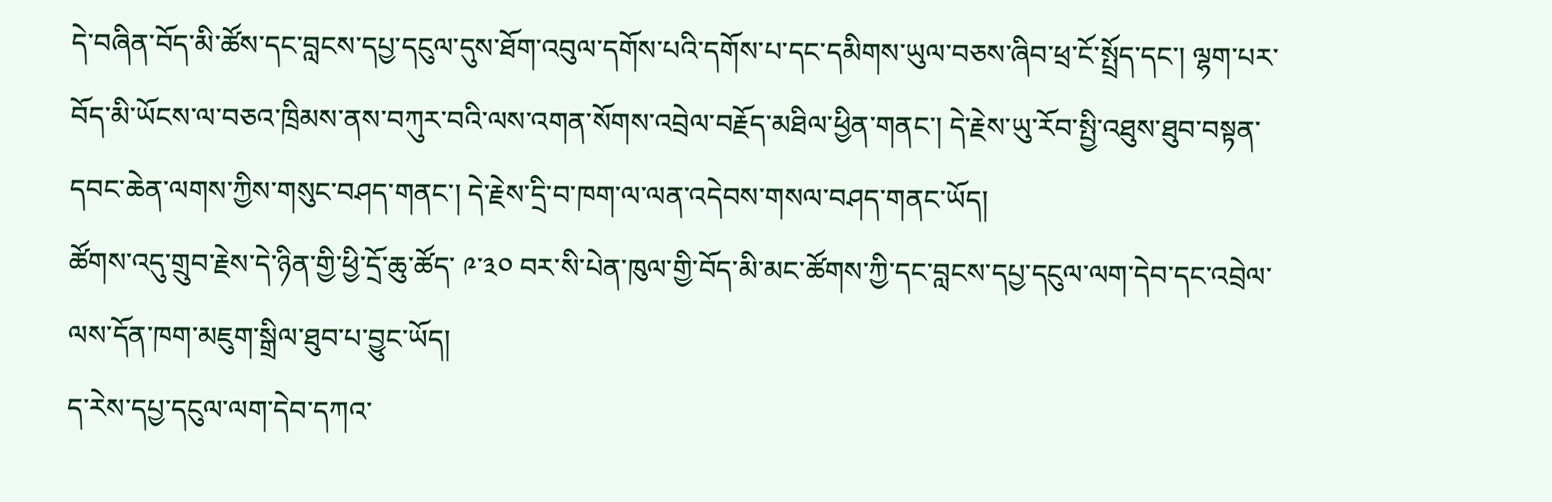དེ་བཞིན་བོད་མི་ཚོས་དང་བླངས་དཔྱ་དངུལ་དུས་ཐོག་འབུལ་དགོས་པའི་དགོས་པ་དང་དམིགས་ཡུལ་བཅས་ཞིབ་ཕྲ་ངོ་སྤྲོད་དང་། ལྷག་པར་བོད་མི་ཡོངས་ལ་བཅའ་ཁྲིམས་ནས་བཀུར་བའི་ལས་འགན་སོགས་འབྲེལ་བརྗོད་མཐིལ་ཕྱིན་གནང་། དེ་རྗེས་ཡུ་རོབ་སྤྱི་འཐུས་ཐུབ་བསྟན་དབང་ཆེན་ལགས་ཀྱིས་གསུང་བཤད་གནང་། དེ་རྗེས་དྲི་བ་ཁག་ལ་ལན་འདེབས་གསལ་བཤད་གནང་ཡོད།
ཚོགས་འདུ་གྲུབ་རྗེས་དེ་ཉིན་གྱི་ཕྱི་དྲོ་ཆུ་ཚོད་ ༩་༣༠ བར་སི་པེན་ཁུལ་གྱི་བོད་མི་མང་ཚོགས་ཀྱི་དང་བླངས་དཔྱ་དངུལ་ལག་དེབ་དང་འབྲེལ་ལས་དོན་ཁག་མཇུག་སྒྲིལ་ཐུབ་པ་བྱུང་ཡོད།
ད་རེས་དཔྱ་དངུལ་ལག་དེབ་དཀའ་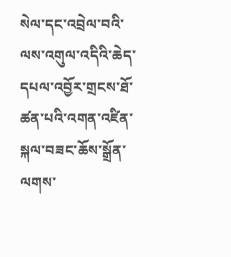སེལ་དང་འབྲེལ་བའི་ལས་འགུལ་འདིའི་ཆེད་དཔལ་འབྱོར་གྲངས་ཐོ་ཚན་པའི་འགན་འཛིན་སྐལ་བཟང་ཆོས་སྒྲོན་ལགས་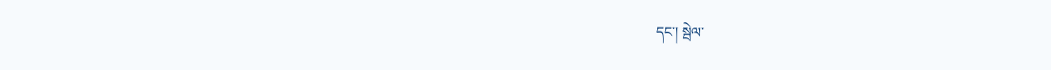དང་། སྦེལ་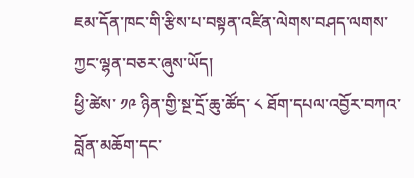ཇམ་དོན་ཁང་གི་རྩིས་པ་བསྟན་འཛིན་ལེགས་བཤད་ལགས་ཀྱང་ལྷན་བཅར་ཞུས་ཡོད།
ཕྱི་ཚེས་ ༡༩ ཉིན་གྱི་སྔ་དྲོ་ཆུ་ཚོད་ ༨ ཐོག་དཔལ་འབྱོར་བཀའ་བློན་མཆོག་དང་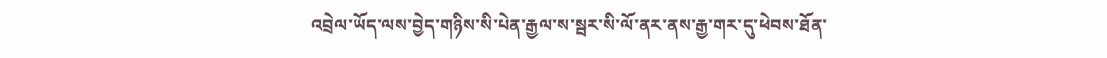འབྲེལ་ཡོད་ལས་བྱེད་གཉིས་སི་པེན་རྒྱལ་ས་སྦར་སི་ལོ་ནར་ནས་རྒྱ་གར་དུ་ཕེབས་ཐོན་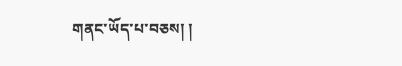གནང་ཡོད་པ་བཅས། །